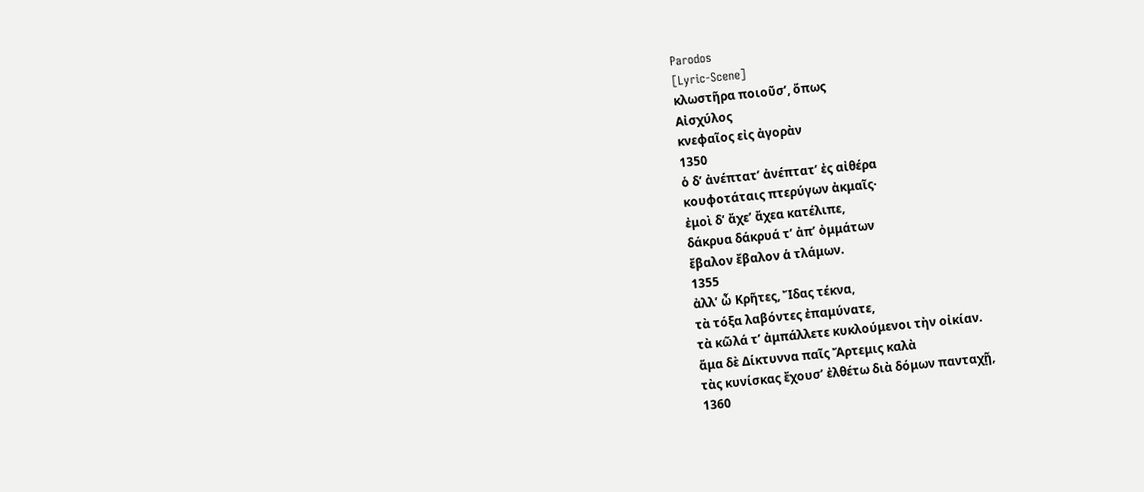Parodos
[Lyric-Scene]
κλωστῆρα ποιοῦσʼ, ὅπως
Αἰσχύλος
κνεφαῖος εἰς ἀγορὰν
1350
ὁ δʼ ἀνέπτατʼ ἀνέπτατʼ ἐς αἰθέρα
κουφοτάταις πτερύγων ἀκμαῖς·
ἐμοὶ δʼ ἄχεʼ ἄχεα κατέλιπε,
δάκρυα δάκρυά τʼ ἀπʼ ὀμμάτων
ἔβαλον ἔβαλον ἁ τλάμων.
1355
ἀλλʼ ὦ Κρῆτες, Ἴδας τέκνα,
τὰ τόξα λαβόντες ἐπαμύνατε,
τὰ κῶλά τʼ ἀμπάλλετε κυκλούμενοι τὴν οἰκίαν.
ἅμα δὲ Δίκτυννα παῖς Ἄρτεμις καλὰ
τὰς κυνίσκας ἔχουσʼ ἐλθέτω διὰ δόμων πανταχῇ,
1360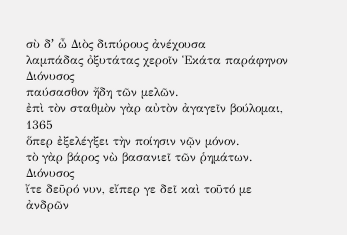σὺ δʼ ὦ Διὸς διπύρους ἀνέχουσα
λαμπάδας ὀξυτάτας χεροῖν Ἑκάτα παράφηνον
Διόνυσος
παύσασθον ἤδη τῶν μελῶν.
ἐπὶ τὸν σταθμὸν γὰρ αὐτὸν ἀγαγεῖν βούλομαι,
1365
ὅπερ ἐξελέγξει τὴν ποίησιν νῷν μόνον.
τὸ γὰρ βάρος νὼ βασανιεῖ τῶν ῥημάτων.
Διόνυσος
ἴτε δεῦρό νυν, εἴπερ γε δεῖ καὶ τοῦτό με
ἀνδρῶν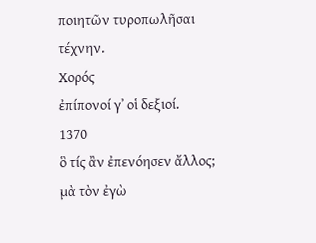ποιητῶν τυροπωλῆσαι τέχνην.
Χορός
ἐπίπονοί γʼ οἱ δεξιοί.
1370
ὃ τίς ἂν ἐπενόησεν ἄλλος;
μὰ τὸν ἐγὼ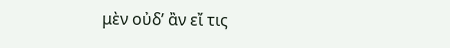μὲν οὐδʼ ἂν εἴ τις